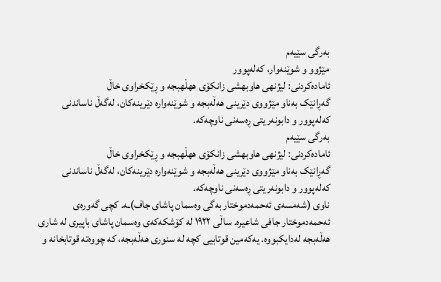بەرگی سێیەم
مێژوو و شوێنەوار، کەلەپوور
ئامادەکردنی: لیژنهی هاوبهشی زانكۆی ههڵهبجه و ڕێكخراوی خاڵ
گەڕانێک بەناو مێژووی دێرینی هەڵەبجە و شوێنەوارە دێرینەکان، لەگەڵ ناساندنی کەلەپوور و دابونەریتی ڕەسەنی ناوچەکە.
بەرگی سێیەم
ئامادەکردنی: لیژنهی هاوبهشی زانكۆی ههڵهبجه و ڕێكخراوی خاڵ
گەڕانێک بەناو مێژووی دێرینی هەڵەبجە و شوێنەوارە دێرینەکان، لەگەڵ ناساندنی کەلەپوور و دابونەریتی ڕەسەنی ناوچەکە.
ناوی (شەمسەی ئەحمەدموختار بەگی وەسمان پاشای جاف)ـە. کچی گەورەی ئەحمەدموختار جافی شاعیرە. ساڵی ١٩٢٢ لە کۆشکەکەی وەسمان پاشای باپیری لە شاری هەڵەبجە لەدایکبووە. یەکەمین قوتابیی کچە لە سنوری هەڵەبجە، کە چووەتە قوتابخانە و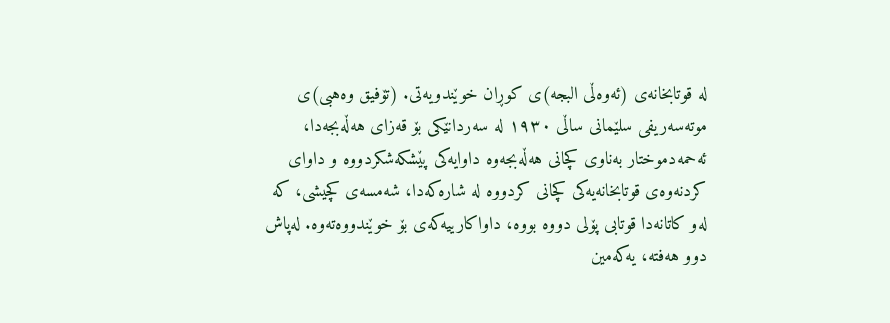لە قوتابخانەی (ئەوەڵی البجە)ی کوڕان خوێندویەتی. (تۆفیق وەهبی)ی موتەسەریفی سلێمانی ساڵی ١٩٣٠ لە سەردانێکی بۆ قەزای هەڵەبجەدا، ئەحمەدموختار بەناوی کچانی هەڵەبجەوە داوایەکی پێشکەشکردووە و داوای کردنەوەی قوتابخانەیەکی کچانی کردووە لە شارەکەدا، شەمسەی کچیشی، کە لەو کاتانەدا قوتابی پۆلی دووە بووه، داواکارییەکەی بۆ خوێندووەتەوە. لەپاش دوو هەفته، یەکەمین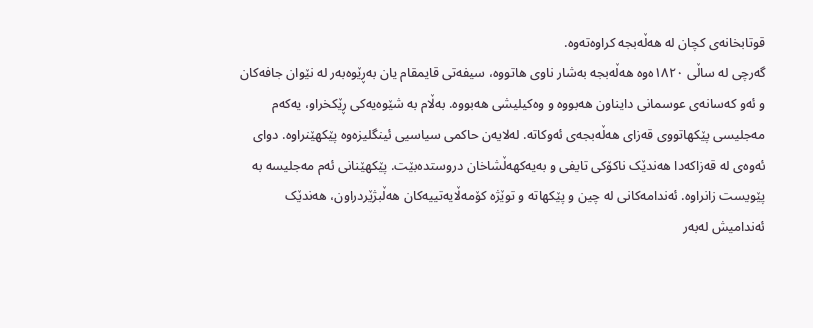قوتابخانەی کچان لە هەڵەبجە کراوەتەوە.
گەرچی لە ساڵی ١٨٢٠ەوە هەڵەبجە بەشار ناوی هاتووە، سیفەتی قایمقام یان بەڕێوەبەر لە نێوان جافەکان و ئەو کەسانەی عوسمانی دایناون هەبووە و وەکیلیشی هەبووە. بەڵام بە شێوەیەکی ڕێکخراو، یەکەم مەجلیسی پێکهاتووی قەزای هەڵەبجەی ئەوکاتە. لەلایەن حاکمی سیاسیی ئینگلیزەوە پێکهێنراوە. دوای ئەوەی لە قەزاکەدا هەندێک ناکۆکی تایفی و بەیەکهەڵشاخان دروستدەبێت. پێکهێنانی ئەم مەجلیسە بە پێویست زانراوە. ئەندامەکانی لە چین و پێکهاتە و توێژە کۆمەڵایەتییەکان هەڵبژێردراون، هەندێک ئەندامیش لەبەر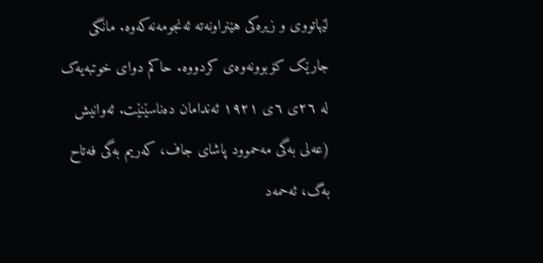لێهاتووی و زیرەکی هێنراونەتە ئەنجومەنەکەوە. مانگی جارێک کۆبوونەوەی کردووە. حاکم دوای خوتبەیەک لە ٢٦ی ٦ی ١٩٢١ ئەندامان دەناسێنێت. ئەوانیش (عەلی بەگی مەحموود پاشای جاف، کەریم بەگی فەتاح بەگ، ئەحمەد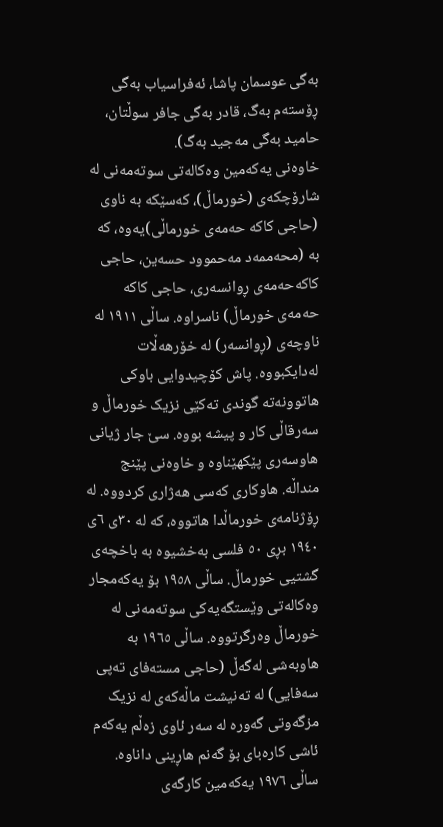بەگی عوسمان پاشا، ئەفراسیاب بەگی ڕۆستەم بەگ، قادر بەگی جافر سوڵتان، حامید بەگی مەجید بەگ).
خاوەنی یەکەمین وەکالەتی سوتەمەنی لە شارۆچکەی (خورماڵ)، کەسێکە بە ناوی (حاجی کاکە حەمەی خورماڵی)یەوە، کە بە (محەممەد مەحموود حسەین، حاجی کاکەحەمەی ڕوانسەری، حاجی کاکە حەمەی خورماڵ) ناسراوە. ساڵی ١٩١١ لە ناوچەی (ڕوانسەر) لە خۆرهەڵات لەدایکبووە. پاش کۆچیدوایی باوکی هاتوونەتە گوندی تەکێی نزیک خورماڵ و سەرقاڵی کار و پیشە بووە. سێ جار ژیانی هاوسەری پێکهێناوە و خاوەنی پێنج منداڵە. هاوکاری کەسی هەژاری کردووە. لە ڕۆژنامەی خورماڵدا هاتووه، کە لە ٣٠ی ٦ی ١٩٤٠ بڕی ٥٠ فلسی بەخشیوە بە باخچەی گشتیی خورماڵ. ساڵی ١٩٥٨ بۆ یەکەمجار وەکالەتی وێستگەیەکی سوتەمەنی لە خورماڵ وەرگرتووە. ساڵی ١٩٦٥ به هاوبەشی لەگەڵ (حاجی مستەفای تەپی سەفایی) لە تەنیشت ماڵەکەی لە نزیک مزگەوتی گەورە له سەر ئاوی زەڵم یەکەم ئاشی کارەبای بۆ گەنم هاڕینی داناوە. ساڵی ١٩٧٦ یەکەمین کارگەی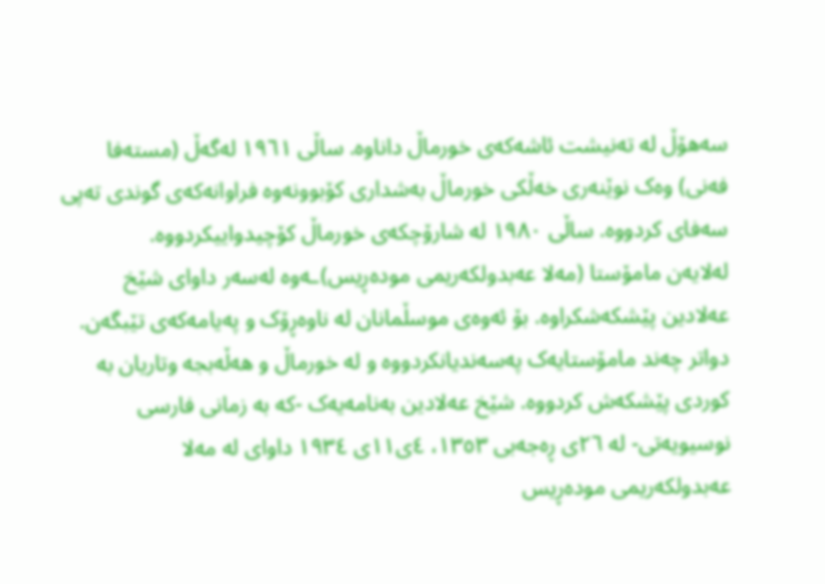سەهۆڵ لە تەنیشت ئاشەکەی خورماڵ داناوە. ساڵی ١٩٦١ لەگەڵ (مستەفا فەنی) وەک نوێنەری خەڵکی خورماڵ بەشداری کۆبوونەوە فراوانەکەی گوندی تەپی سەفای کردووه. ساڵی ١٩٨٠ لە شارۆچکەی خورماڵ کۆچیدواییکردووە.
لەلایەن مامۆستا (مەلا عەبدولکەریمی مودەڕیس)ـەوە لەسەر داوای شێخ عەلادین پێشکەشکراوە. بۆ ئەوەی موسڵمانان لە ناوەڕۆک و پەیامەکەی تێبگەن. دواتر چەند مامۆستایەک پەسەندیانکردووە و لە خورماڵ و هەڵەبجە وتاریان بە کوردی پێشکەش کردووە. شێخ عەلادین بەنامەیەک -کە بە زمانی فارسی نوسیویەتی- لە ٢٦ی ڕەجەبی ١٣٥٣، ٤ی١١ی ١٩٣٤ داوای لە مەلا عەبدولکەریمی مودەڕیس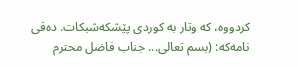کردووه، کە وتار بە کوردی پێشکەشبکات. دەقی نامەکە: (بسم تعالی... جناب فاضل محترم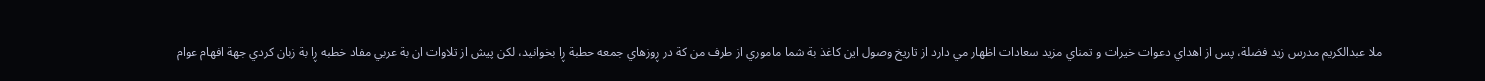ملا عبدالکريم مدرس زيد فضلة، پس از اهداي دعوات خيرات و تمناي مزيد سعادات اظهار مي دارد از تاريخ وصول اين کاغذ بة شما ماموري از طرف من کة در ڕوزهاي جمعه حطبة ڕا بخوانيد، لکن پيش از تلاوات ان بة عربي مفاد خطبه ڕا بة زبان کردي جهة افهام عوام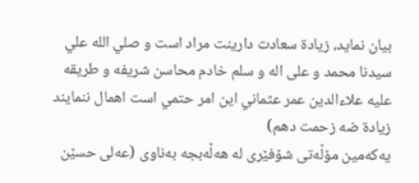بيان نمايد، زيادة سعادت دارينت مراد است و صلي الله علي سيدنا محمد و على اله و سلم خادم محاسن شريفه و طريقه عليه علاءالدين عمر عثماني اين امر حتمي است اهمال ننمايند زيادة ضه زحمت دهم)
یەکەمین مۆڵەتی شۆفێری لە هەڵەبجە بەناوی (عەلی حسێن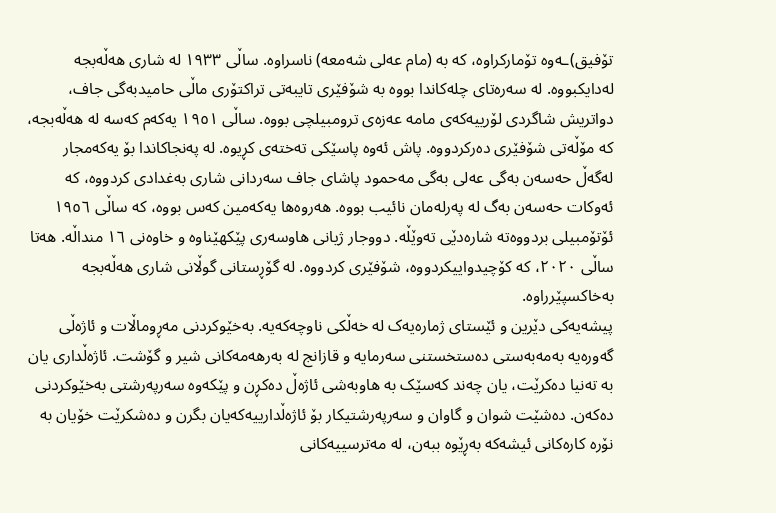تۆفیق)ـەوە تۆمارکراوه، کە بە (مام عەلی شەمعە) ناسراوه. ساڵی ١٩٣٣ لە شاری هەڵەبجە لەدایکبووه. لە سەرەتای چلەکاندا بووە بە شۆفێری تایبەتی تراکتۆری ماڵی حامیدبەگی جاف، دواتریش شاگردی لۆرییەکەی مامە عەزەی ترومبیلچی بووە. ساڵی ١٩٥١ یەکەم کەسە لە هەڵەبجە، کە مۆڵەتی شۆفێری دەرکردووە. پاش ئەوە پاسێکی تەختەی کڕیوە. لە پەنجاکاندا بۆ یەکەمجار لەگەڵ حەسەن بەگی عەلی بەگی مەحمود پاشای جاف سەردانی شاری بەغدادی کردووە، کە ئەوکات حەسەن بەگ لە پەرلەمان نائیب بووە. هەروەها یەکەمین کەس بووه، کە ساڵی ١٩٥٦ ئۆتۆمبیلی بردووەتە شارەدێی تەوێڵە. دووجار ژیانی هاوسەری پێکهێناوە و خاوەنی ١٦ منداڵه. هەتا ساڵی ٢٠٢٠، کە کۆچیدواییکردووه، شۆفێری کردووە. لە گۆڕستانی گوڵانی شاری هەڵەبجە بەخاکسپێرراوە.
پیشەیەکی دێرین و ئێستای ژمارەیەک لە خەڵکی ناوچەکەیە. بەخێوکردنی مەڕوماڵات و ئاژەڵی گەورەیە بەمەبەستی دەستخستنی سەرمایە و قازانج لە بەرهەمەکانی شیر و گۆشت. ئاژەڵداری یان بە تەنیا دەکرێت، یان چەند کەسێک بە هاوبەشی ئاژەڵ دەکڕن و پێکەوە سەرپەرشتی بەخێوکردنی دەکەن. دەشێت شوان و گاوان و سەرپەرشتیکار بۆ ئاژەڵدارییەکەیان بگرن و دەشکرێت خۆیان بە نۆرە کارەکانی ئیشەکە بەڕێوە ببەن، لە مەترسییەکانی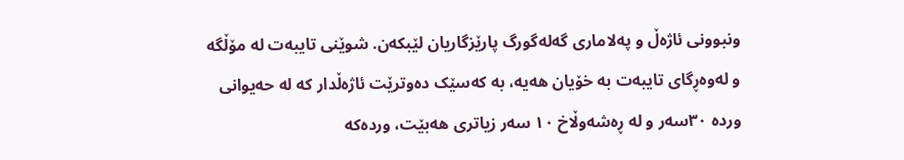ونبوونی ئاژەڵ و پەلاماری گەلەگورگ پارێزگاریان لێبکەن. شوێنی تایبەت لە مۆڵگە و لەوەڕگای تایبەت بە خۆیان هەیە، بە کەسێک دەوترێت ئاژەڵدار کە لە حەیوانی وردە ٣٠سەر و لە ڕەشەوڵاخ ١٠ سەر زیاتری هەبێت، وردەکە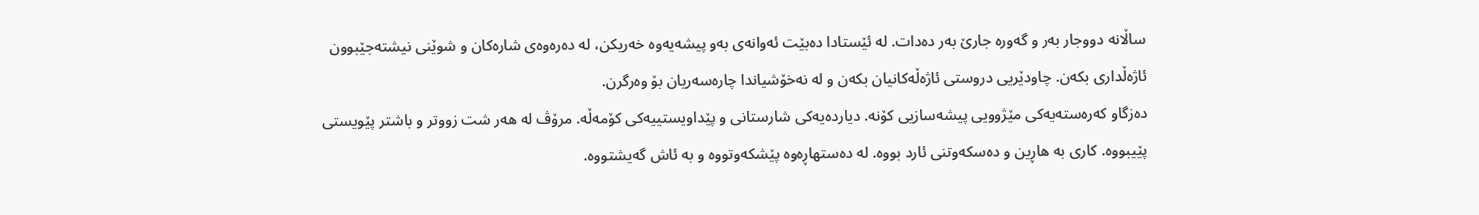ساڵانە دووجار بەر و گەورە جارێ بەر دەدات. لە ئێستادا دەبێت ئەوانەی بەو پیشەیەوە خەریکن، لە دەرەوەی شارەکان و شوێنی نیشتەجێبوون ئاژەڵداری بکەن. چاودێریی دروستی ئاژەڵەکانیان بکەن و لە نەخۆشیاندا چارەسەریان بۆ وەرگرن.
دەزگاو کەرەستەیەکی مێژوویی پیشەسازیی کۆنە. دیاردەیەکی شارستانی و پێداویستییەکی کۆمەڵە. مرۆڤ لە هەر شت زووتر و باشتر پێویستی پێیبووە. کاری بە هاڕین و دەسکەوتنی ئارد بووە. لە دەستهاڕەوە پێشکەوتووە و بە ئاش گەیشتووە.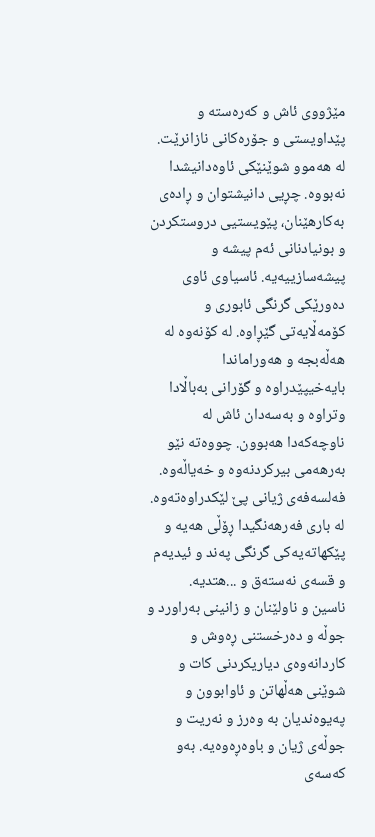مێژووی ئاش و کەرەستە و پێداویستی و جۆرەکانی نازانرێت. لە هەموو شوێنێکی ئاوەدانیشدا نەبووە. چڕیی دانیشتوان و ڕادەی بەکارهێنان، پێویستیی دروستکردن و بونیادنانی ئەم پیشە و پیشەسازییەیە. ئاسیاوی ئاوی دەورێکی گرنگی ئابوری و کۆمەڵایەتی گێڕاوە. لە کۆنەوە لە هەڵەبجە و هەوراماندا بایەخیپێدراوە و گۆرانی بەباڵادا وتراوە و بەسەدان ئاش لە ناوچەکەدا هەبوون. چووەتە نێو بەرهەمی بیرکردنەوە و خەیاڵەوە. فەلسەفەی ژیانی پێ لێکدراوەتەوە. لە باری فەرهەنگیدا ڕۆڵی هەیە و پێکهاتەیەکی گرنگی پەند و ئیدیەم و قسەی نەستەق و ...هتدیە.
ناسین و ناولێنان و زانینی بەراورد و جوڵە و دەرخستنی ڕەوش و کاردانەوەی دیاریکردنی کات و شوێنی هەڵهاتن و ئاوابوون و پەیوەندیان بە وەرز و نەریت و جوڵەی ژیان و باوەڕەوەیە. بەو کەسەی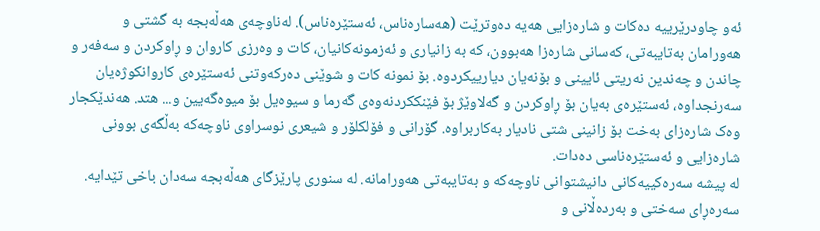ئەو چاودرێرییە دەکات و شارەزایی هەیە دەوترێت (هەسارەناس، ئەستێرەناس). لەناوچەی هەڵەبجە بە گشتی و هەورامان بەتایبەتی، کەسانی شارەزا هەبوون، کە بە زانیاری و ئەزمونەکانیان، کات و وەرزی کاروان و ڕاوکردن و سەفەر و چاندن و چەندین نەریتی ئایینی و بۆنەیان دیارییکردوە. بۆ نمونە کات و شوێنی دەرکەوتنی ئەستێرەی کاروانکوژەیان سەرنجداوە، ئەستێرەی بەیان بۆ ڕاوکردن و گەلاوێژ بۆ فێنککردنەوەی گەرما و سیوەیل بۆ میوەگەیین و... هتد. هەندێکجار وەک شارەزای بەخت بۆ زانینی شتی نادیار بەکاربراوە. گۆرانی و فۆلکلۆر و شیعری نوسراوی ناوچەکە بەڵگەی بوونی شارەزایی و ئەستێرەناسی دەدات.
لە پیشە سەرەکییەکانی دانیشتوانى ناوچەکە و بەتایبەتی هەورامانە. لە سنوری پارێزگای هەڵەبجە سەدان باخی تێدایە. سەرەڕای سەختى و بەردەڵانى و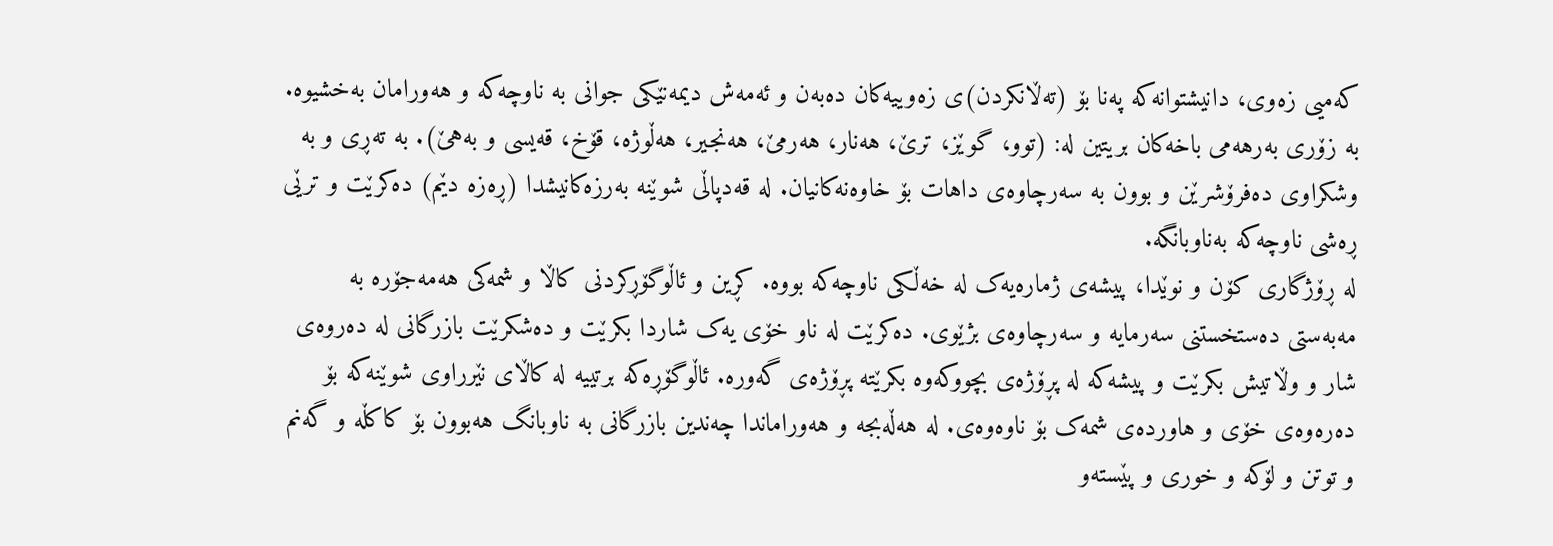کەمیى زەوی، دانیشتوانەکە پەنا بۆ (تەڵانکردن)ی زەوییەکان دەبەن و ئەمەش دیمەنێکی جوانی بە ناوچەکە و هەورامان بەخشیوە. بە زۆری بەرهەمى باخەکان بریتین لە: (توو، گوێز، ترێ، هەنار، هەرمێ، هەنجیر، هەڵوژە، قۆخ، قەیسى و بەهێ). به تەڕى و بە وشکراوى دەفرۆشرێن و بوون بە سەرچاوەی داهات بۆ خاوەنەکانیان. لە قەدپاڵى شوێنە بەرزەکانیشدا (ڕەزە دێم) دەکرێت و ترێى ڕەشی ناوچەکە بەناوبانگە.
لە ڕۆژگاری کۆن و نوێدا، پیشەی ژمارەیەک لە خەڵکی ناوچەکە بووه. کڕین و ئاڵوگۆڕکردنی کاڵا و شمەکی هەمەجۆرە بە مەبەستی دەستخستنی سەرمایە و سەرچاوەی بژێوی. دەکرێت لە ناو خۆی یەک شاردا بکرێت و دەشکرێت بازرگانی لە دەروەی شار و وڵاتیش بکرێت و پیشەکە لە پڕۆژەی بچووکەوە بکرێتە پڕۆژەی گەورە. ئاڵوگۆڕەکە برتییە لە کاڵای نێرراوی شوێنەکە بۆ دەرەوەی خۆی و هاوردەی شمەک بۆ ناوەوەی. لە هەڵەبجە و هەوراماندا چەندین بازرگانی بە ناوبانگ هەبوون بۆ کاکڵە و گەنم و توتن و لۆکە و خوری و پێستەو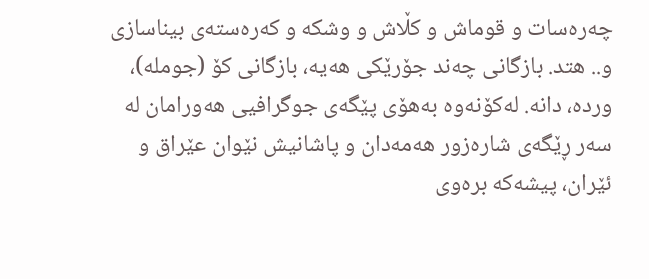چەرەسات و قوماش و کڵاش و وشکە و کەرەستەی بیناسازی و.. هتد. بازگانی چەند جۆرێکی هەیە، بازگانی کۆ (جوملە)، وردە، دانە. لەکۆنەوە بەهۆی پێگەی جوگرافیی هەورامان لە سەر ڕێگەی شارەزور هەمەدان و پاشانیش نێوان عێراق و ئێران، پیشەکە برەوی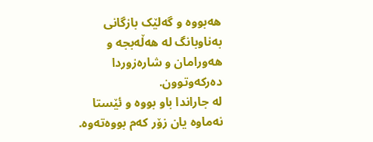هەبووە و گەلێک بازگانی بەناوبانگ لە هەڵەبجە و هەورامان و شارەزوردا دەرکەوتوون.
لە جاراندا باو بووە و ئێستا نەماوە یان زۆر کەم بووەتەوە.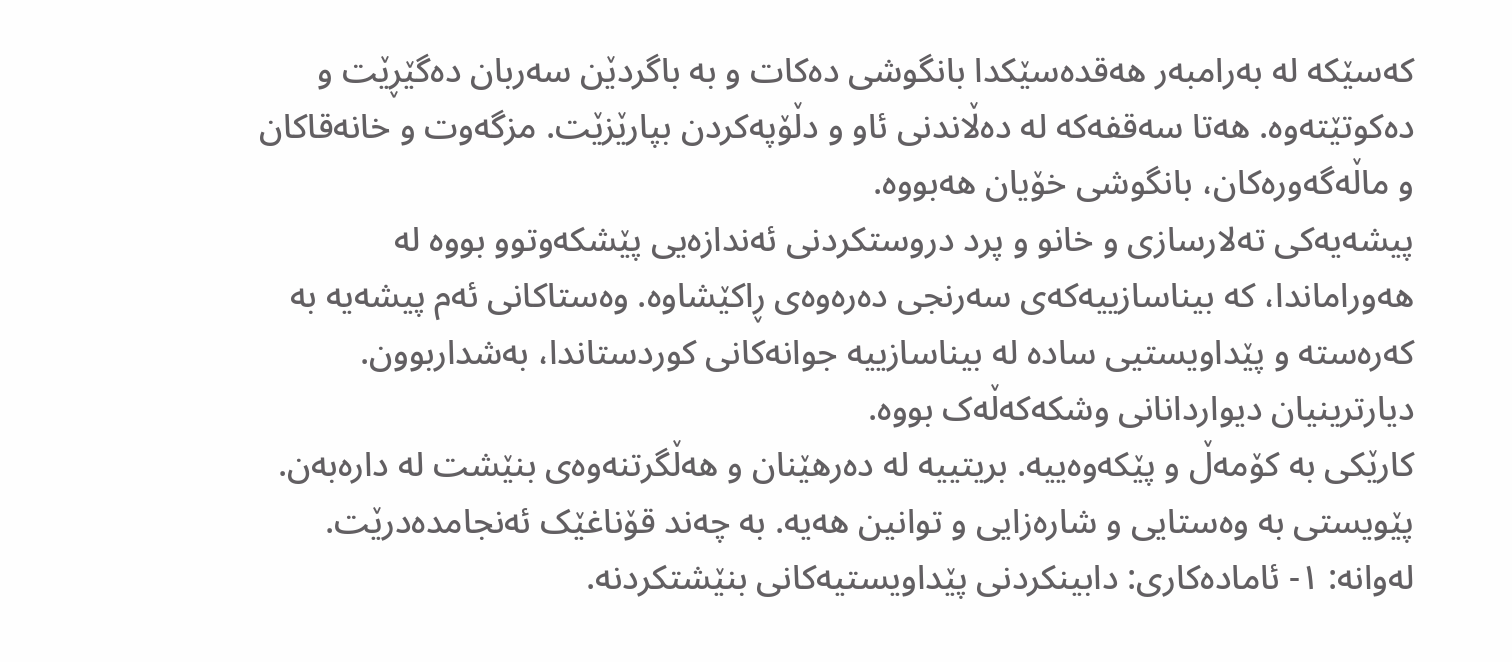کەسێکە لە بەرامبەر هەقدەسێکدا بانگوشی دەکات و بە باگردێن سەربان دەگێڕێت و دەکوتێتەوە. هەتا سەقفەکە لە دەڵاندنی ئاو و دڵۆپەکردن بپارێزێت. مزگەوت و خانەقاکان و ماڵەگەورەکان، بانگوشی خۆیان هەبووە.
پیشەیەکی تەلارسازی و خانو و پرد دروستکردنی ئەندازەیی پێشکەوتوو بووە لە هەوراماندا، کە بیناسازییەکەی سەرنجی دەرەوەی ڕاکێشاوە. وەستاکانی ئەم پیشەیە بە کەرەستە و پێداویستیی سادە لە بیناسازییە جوانەکانی کوردستاندا، بەشداربوون. دیارترینیان دیواردانانی وشکەکەڵەک بووە.
کارێکی بە کۆمەڵ و پێکەوەییە. بریتییە لە دەرهێنان و هەڵگرتنەوەی بنێشت لە دارەبەن. پێویستی بە وەستایی و شارەزایی و توانین هەیە. بە چەند قۆناغێک ئەنجامدەدرێت. لەوانە: ١- ئامادەکاری: دابینکردنی پێداویستیەکانی بنێشتکردنە.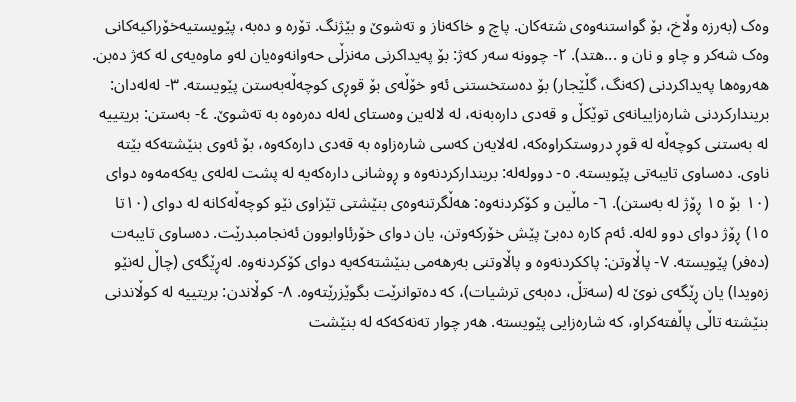وەک (بەرزە وڵاخ، بۆ گواستنەوەی شتەکان. پاچ و خاکەناز و تەشوێ و بێژنگ. تۆرە و دەبە، پێویستیەخۆراکیەکانی وەک شەکر و چاو و نان و ...هتد). ٢- چوونە سەر کەژ: بۆ پەیداکرنی مەنزڵی حەوانەوەیان لەو ماوەیەی لە کەژ دەبن. هەروەها پەیداکردنی (کەنگ، گڵێجار) بۆ دەستخستنی ئەو خۆڵەی بۆ قوڕی کوچەڵەبەستن پێویستە. ٣- لەلەدان: بریندارکردنی شارەزاییانەی توێکڵ و قەدی دارەبەنە، لە لالەین وەستای لەلە دەرەوە بە تەشوێ. ٤- بەستن: بریتییە لە بەستنی کوچەڵە لە قوڕ دروستکراوەکە، لەلایەن کەسی شارەزاوە بە قەدی دارەکەوە، بۆ ئەوی بنێشتەکە بێتە ناوی. دەساوی تایبەتی پێویستە. ٥- دوولەلە: بریندارکردنەوە و ڕوشانی دارەکەیە لە پشت لەلەی یەکەمەوە دوای (١٠ بۆ ١٥ ڕۆژ لە بەستن). ٦- ماڵین و کۆکردنەوە: هەڵگرتنەوەی بنێشتی تێزاوی نێو کوچەڵەکانە لە دوای (١٠تا ١٥) ڕۆژ دوای دوو لەلە. ئەم کارە دەبێ پێش خۆرکەوتن، یان دوای خۆرئاوابوون ئەنجامبدرێت. دەساوی تایبەت (دەفر) پێویستە. ٧- پاڵاوتن: پاککردنەوە و پاڵاوتنی بەرهەمی بنێشتەکەیە دوای کۆکردنەوە. لەڕێگەی (چاڵ لەنێو زەویدا) یان ڕێگەی نوێ لە (سەتڵ، دەبەی ترشیات)، کە دەتوانرێت بگوێزرێتەوە. ٨- کوڵاندن: بریتییە لە کوڵاندنی بنێشتە تاڵی پاڵفتەکراو، کە شارەزایی پێویستە. هەر چوار تەنەکەکە لە بنێشت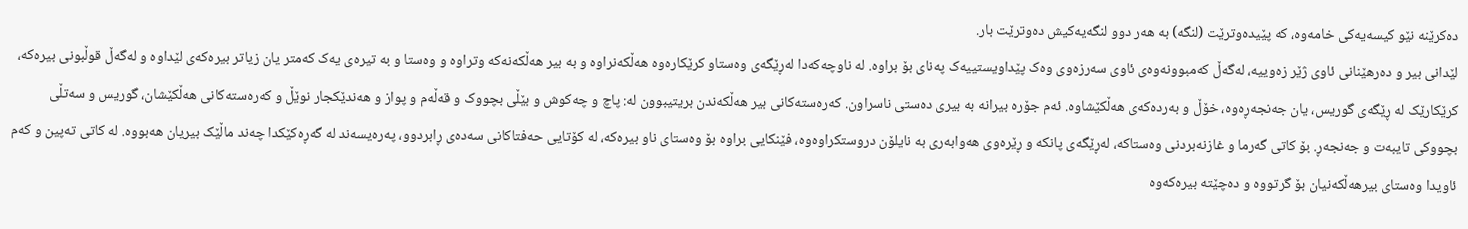دەکرێنە نێو کیسەیەکی خامەوە، کە پێیدەوترێت (لنگە) بە هەر دوو لنگەیەکیش دەوترێت بار.
لێدانی بیر و دەرهێنانی ئاوی ژێر زەوییە، لەگەڵ کەمبوونەوەی ئاوی سەرزەوی وەک پێداویستییەک پەنای بۆ براوە. لە ناوچەکەدا لەڕێگەی وەستاو کرێکارەوە هەڵکەنراوە و بە بیر هەڵکەنەکە وتراوە و وەستا و بە تیرەی یەک کەمتر یان زیاتر بیرەکەی لێداوە و لەگەڵ قوڵبونی بیرەکە، کرێکارێک لە ڕێگەی گوریس، یان جەنجەڕەوە، خۆڵ و بەردەکەی هەڵکێشاوە. ئەم جۆرە بیرانە بە بیری دەستی ناسراون. کەرەستەکانی بیر هەڵکەندن بریتیبوون لە: پاچ و چەکوش و بێڵی بچووک و قەڵەم و پواز و هەندێکجار نوێڵ و کەرەستەکانی هەڵکێشان، گوریس و سەتڵی بچووکی تایبەت و جەنجەڕ. بۆ کاتی گەرما و غازنەبردنی وەستاکە، لەڕێگەی پانکە و ڕێرەوی هەوابەری بە نایلۆن دروستکراوەوە، فێنکایی براوە بۆ وەستای ناو بیرەکە، لە کۆتایی حەفتاکانی سەدەی ڕابردوو، پەرەیسەند لە گەڕەکێکدا چەند ماڵێک بیریان هەبووە. لە کاتی تەپین و کەم ئاویدا وەستای بیرهەڵکەنیان بۆ گرتووە و دەچێتە بیرەکەوە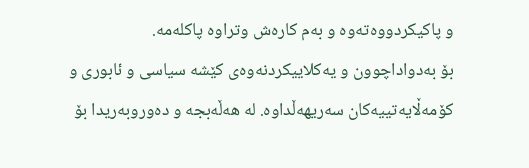و پاکیکردووەتەوە و بەم کارەش وتراوە پاکلەمە.
بۆ بەدواداچوون و یەکلاییکردنەوەی کێشە سیاسی و ئابوری و کۆمەڵایەتییەکان سەریهەڵداوە. لە هەڵەبجە و دەوروبەریدا بۆ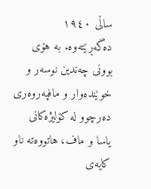ساڵی ١٩٤٠ دەگەڕێتەوە. بە هۆی بوونی چەندین نوسەر و خوێندەوار و مافپەروەری دەرچوو لە کۆلیژەکانی یاسا و ماف، هاتووەتە ناو کایەی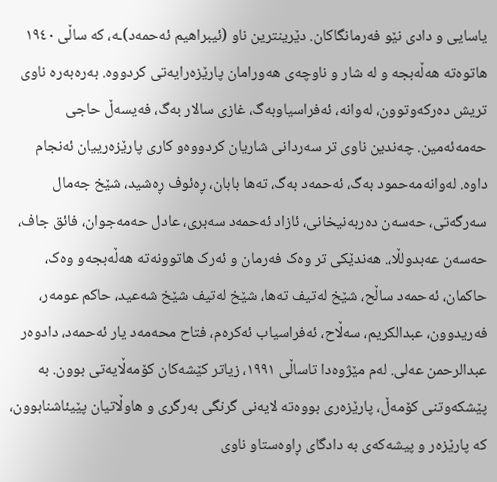یاسایی و دادی نێو فەرمانگاکان. دێرینترین ناو (ئیبراهیم ئەحمەد)ـە، کە ساڵی ١٩٤٠ هاتوەتە هەڵەبجە و لە شار و ناوچەی هەورامان پارێزەرایەتی کردووە. بەرەبەرە ناوی تریش دەرکەوتوون، لەوانە، ئەفراسیاوبەگ، غازی سالار بەگ، فەیسەڵ حاجی حەمەئەمین. چەندین ناوی تر سەردانی شاریان کردووەو کاری پارێزەرییان ئەنجام داوە. لەوانەمەحمود بەگ، ئەحمەد بەگ، تەها بابان، ڕەئوف ڕەشید، شێخ جەمال سەرگەتی، حەسەن دەربەنیخانی، ئازاد ئەحمەد سەبری، عادل حەمەجوان، فائق جاف، حەسەن عەبدولڵا،. هەندێکی تر وەک فەرمان و ئەرک هاتوونەتە هەڵەبجەو وەک، حاکمان، ئەحمەد ساڵح، شێخ لەتیف تەها، شێخ لەتیف شێخ شەعید، حاکم عومەر، فەریدوون، عبدالکریم، سەڵاح، ئەفراسیاب ئەکرەم، فتاح محەمەد یار ئەحمەد، دادوەر عبدالرحمن عەلی. لەم مێژوەدا تاساڵی ١٩٩١، زیاتر کێشەکان کۆمەڵایەتی بوون. بە پێشکەوتنی کۆمەڵ، پارێزەری بووەتە لایەنی گرنگی بەرگری و هاوڵاتیان پێیئاشنابوون، کە پارێزەر و پیشەکەی بە دادگای ڕاوەستاو ناوی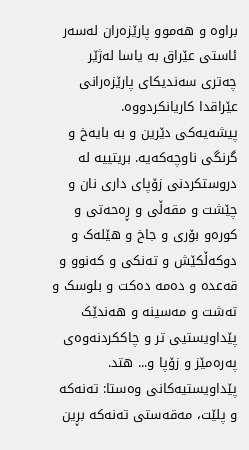براوە و هەموو پارێزەران لەسەر ئاستی عێراق بە یاسا لەژێر چەتری سەندیکای پارێزەرانی عێراقدا کاریانکردووە.
پیشەیەکی دێرین و بە بایەخ و گرنگی ناوچەکەیە. بریتییە لە دروستکردنی زۆپای داری نان و چێشت و مقەڵی و ڕەحەتی و کورەو بۆری و جاخ و هێلەک و دوکەڵکێش و تەنکی و کەنوو و قەعدە و دەمە دەکت و بلوسک و تەشت و مەسینە و هەندێک پێداویستیی تر و چاککردنەوەی پەرەمێز و زۆپا و... هتد. پێداویستیەکانی وەستا: تەنەکە و پلێت، مەقەستی تەنەکە بڕین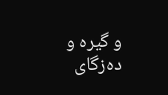و گیرە و دەزگای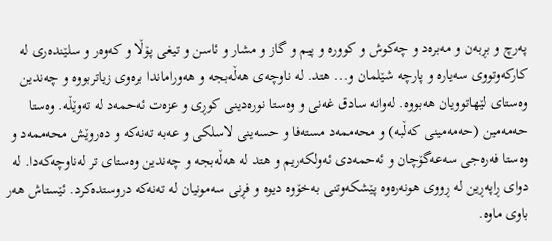پەرچ و بڕبەن و مەبرەد و چەکوش و کوورە و پیم و گاز و مشار و ئاسن و تیغی پۆڵا و کەوەر و سلێندەری لە کارکەوتووی سەیارە و پارچە شێلمان و... هتد. لە ناوچەی هەڵەبجه و هەوراماندا برەوی زیاتربووە و چەندین وەستای لێهاتوویان هەبووە. لەوانە سادق غەنی و وەستا نورەدینی کوڕی و عزەت ئەحمەد لە تەوێڵە. وەستا حەمەمین (حەمەمینی کەڵبە) و محەممەد مستەفا و حسەینی لاسلکی و عەبە تەنەکە و دەروێش محەممەد و وەستا فەرەجی سەعەگۆچان و ئەحمەدی ئەولکەریم و هتد لە هەڵەبجە و چەندین وەستای تر لەناوچەکەدا. لە دوای ڕاپەڕین لە ڕووی هونەرەوە پێشکەوتنی بەخۆوە دیوە و فڕنی سەمونیان لە تەنەکە دروستدەکرد. ئێستاش هەر باوی ماوە.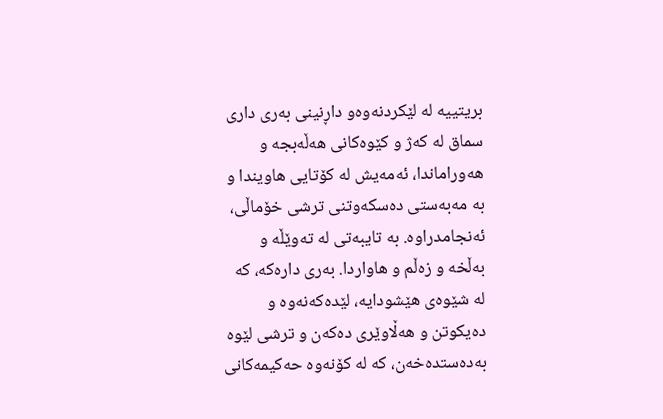بریتییە لە لێکردنەوەو داڕنینی بەری داری سماق لە کەژ و کێوەکانی هەڵەبجە و هەوراماندا، ئەمەیش لە کۆتایی هاویندا و بە مەبەستی دەسکەوتنی ترشی خۆماڵی، ئەنجامدراوە. بە تایبەتی لە تەوێڵە و بەڵخە و زەڵم و هاواردا. بەری دارەکە، کە لە شێوەی هێشودایە، لێدەکەنەوە و دەیکوتن و هەڵاوێری دەکەن و ترشی لێوە بەدەستدەخەن، کە لە کۆنەوە حەکیمەکانی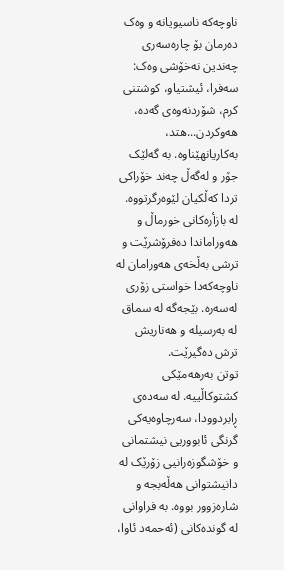ناوچەکە ناسیویانە و وەک دەرمان بۆ چارەسەری چەندین نەخۆشی وەک: سەفرا، ئیشتیاو، کوشتنی کرم، شۆردنەوەی گەدە، هەوکردن...هتد، بەکاریانهێناوە. بە گەلێک جۆر و لەگەڵ چەند خۆراکی تردا کەڵکیان لێوەرگرتووە. لە بازأرەکانی خورماڵ و هەوراماندا دەفرۆشرێت و ترشی بەڵخەی هەورامان لە ناوچەکەدا خواستی زۆری لەسەرە. بێجەگە لە سماق لە بەرسیلە و هەناریش ترش دەگیرێت.
توتن بەرهەمێکی کشتوکاڵییە. لە سەدەی ڕابردوودا، سەرچاوەیەکی گرنگی ئابووریی نیشتمانی و خۆشگوزەرانیی زۆرێک لە دانیشتوانی هەڵەبجە و شارەزوور بووە. بە فراوانی لە گوندەکانی (ئەحمەد ئاوا،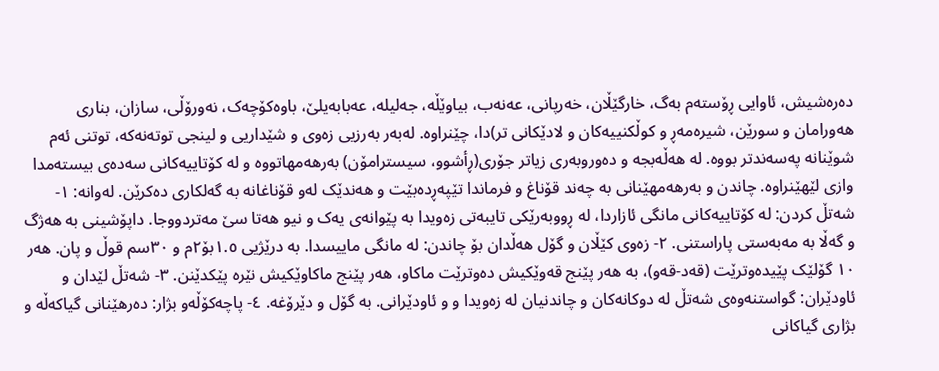دەرەشیش، ئاوایی ڕۆستەم بەگ، خارگێڵان، خەرپانی، عەنەب، بیاوێڵە، جەلیلە، عەبابەیلێ، باوەکۆچەک، نەورۆڵی، سازان، بناری هەورامان و سورێن، شیرەمەڕ و کوڵکنییەکان و لادێکانی تر)دا، چێنراوە. لەبەر بەرزیی زەوی و شێداریی و لینجی توتەنەکە، توتنی ئەم شوێنانە پەسەندتر بووە. لە هەڵەبجە و دەوروبەری زیاتر جۆری(ڕأشوو، سیسترامۆن) بەرهەمهاتووە و لە کۆتاییەکانی سەدەی بیستەمدا وازی لێهێنراوە. چاندن و بەرهەمهێنانی بە چەند قۆناغ و فرماندا تێپەڕدەبێت و هەندێک لەو قۆناغانە بە گەلکاری دەکرێن. لەوانە: ١- شەتڵ کردن: لە کۆتاییەکانی مانگی ئازاردا، لە ڕووبەرێکی تایبەتی زەویدا بە پێوانەی یەک و نیو هەتا سێ مەتردووجا. داپۆشینی بە هەژگ و گەڵا بە مەبەستی پاراستنی. ٢- زەوی کێڵان و گۆل هەڵدان بۆ چاندن: لە مانگی ماییسدا. بە درێژیی ١.٥بۆ٢م و ٣٠سم قوڵ و پان. هەر ١٠ گۆلێک پێیدەوترێت (قەد-قەو)، بە هەر پێنج قەوێکیش دەوترێت ماکاو، هەر پێنج ماکاوێکیش نێرە پێکدێنن. ٣- شەتڵ لێدان و ئاودێران: گواستنەوەی شەتڵ لە دوکانەکان و چاندنیان لە زەویدا و و ئاودێرانی. بە گۆل و دێرۆغە. ٤- پاچەکۆڵەو بژار: دەرهێنانی گیاکەڵە و بژاری گیاکانی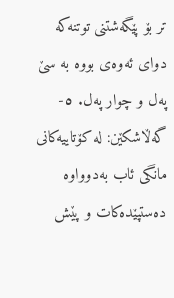تر بۆ پێگەشتنی توتنەکە دوای ئەوەی بووە بە سێ پەل و چوار پەل. ٥- گەڵاشکێن: لە کۆتاییەکانی مانگی ئاب بەدوواوە دەستپێدەکات و پێش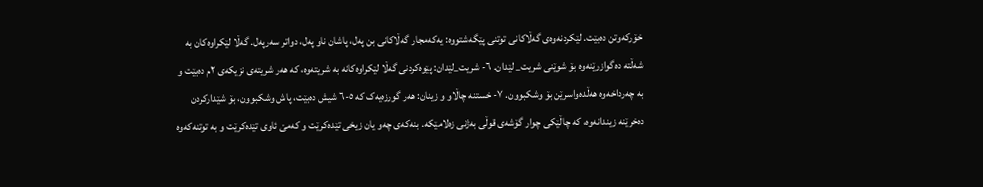خۆرکەوتن دەبێت. لێکردنەوەی گەڵاکانی توتنی پێگەشتووە: یەکەمجار گەڵاکانی بن پەل، پاشان ناو پەل، دواتر سەرپەل. گەڵا لێکراوەکان بە شەڵتە دەگوازرێنەوە بۆ شوێنی شریت_ لێدان. ٦- شریت_لێدان: پێوەکردنی گەڵا لێکراوەکانە بە شریتەوە، کە هەر شریتەی نزیکەی ٢م دەبێت و بە چەرداخەوە هەڵدەواسرێن بۆ وشکبوون. ٧- خستنە چاڵاو و زینان: هەر گورزەیەک کە ٥-٦ شیش دەبێت، پاش وشکبوون، بۆ شێدارکردن دەخرێنە زیندانەوە، کە چاڵێکی چوار گۆشەی قوڵی بەژنی زەلامێکە. بنەکەی چەو یان زیخی تێدەکرێت و کەمێ ئاوی تێدەکرێت و بە توتنەکەوە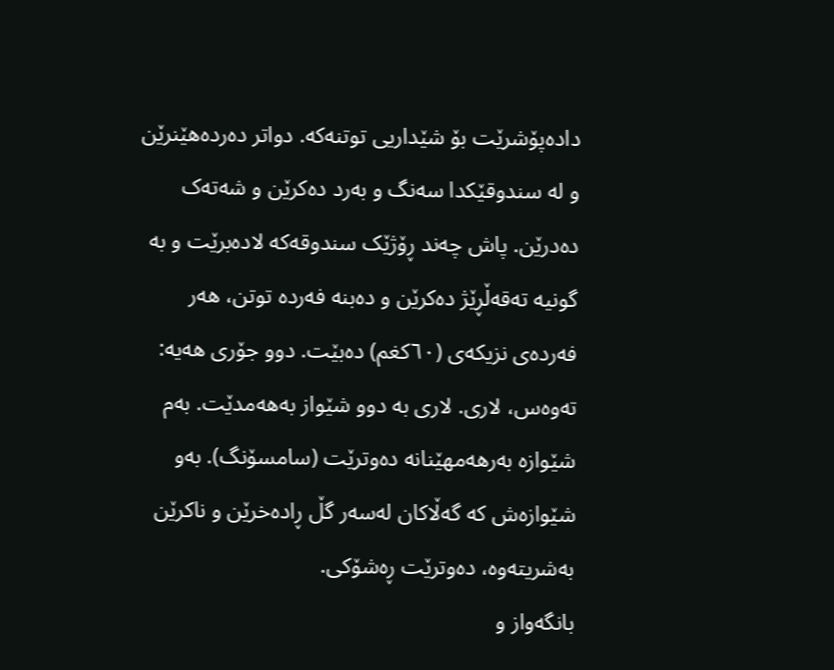دادەپۆشرێت بۆ شێداریی توتنەکە. دواتر دەردەهێنرێن و لە سندوقێکدا سەنگ و بەرد دەکرێن و شەتەک دەدرێن. پاش چەند ڕۆژێک سندوقەکە لادەبرێت و بە گونیە تەقەڵڕێژ دەکرێن و دەبنە فەردە توتن، هەر فەردەی نزیکەی (٦٠کغم) دەبێت. دوو جۆری هەیە: تەوەس، لاری. لاری بە دوو شێواز بەهەمدێت. بەم شێوازە بەرهەمهێنانە دەوترێت (سامسۆنگ). بەو شێوازەش کە گەڵاکان لەسەر گڵ ڕادەخرێن و ناکرێن بەشریتەوە، دەوترێت ڕەشۆکی.
بانگەواز و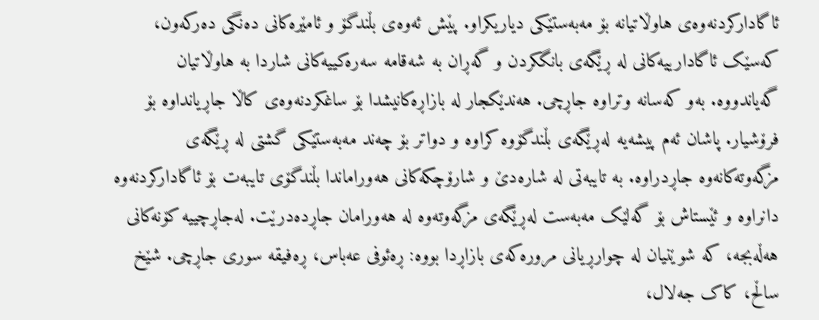ئاگادارکردنەوەی هاوڵاتیانە بۆ مەبەستێکی دیاریکراو. پێش ئەوەی بڵندگۆ و ئامێرەکانی دەنگی دەرکەون، کەسێک ئاگادارییەکانی لە ڕێگەی بانگکردن و گەڕان بە شەقامە سەرەکییەکانی شاردا بە هاوڵاتیان گەیاندووە. بەو کەسانە وتراوە جاڕچی. هەندێکجار لە بازاڕەکانیشدا بۆ ساغکردنەوەی کاڵا جاڕیانداوە بۆ فرۆشیار. پاشان ئەم پیشەیە لەڕێگەی بڵندگۆوە کراوە و دواتر بۆ چەند مەبەستێکی گشتی لە ڕێگەی مزگەوتەکانەوە جاڕدراوە. بە تایبەتی لە شارەدێ و شارۆچکەکانی هەوراماندا بڵندگۆی تایبەت بۆ ئاگادارکردنەوە دانراوە و ئێستاش بۆ گەلێک مەبەست لەڕێگەی مزگەوتەوە لە هەورامان جاڕدەدرێت. لەجاڕچییە کۆنەکانی هەڵەبجە، کە شوێنیان لە چوارڕیانی مرورەکەی بازاڕدا بووە: ڕەئوفی عەباس، ڕەفیقە سوری جاڕچی. شێخ ساڵح، کاک جەلال،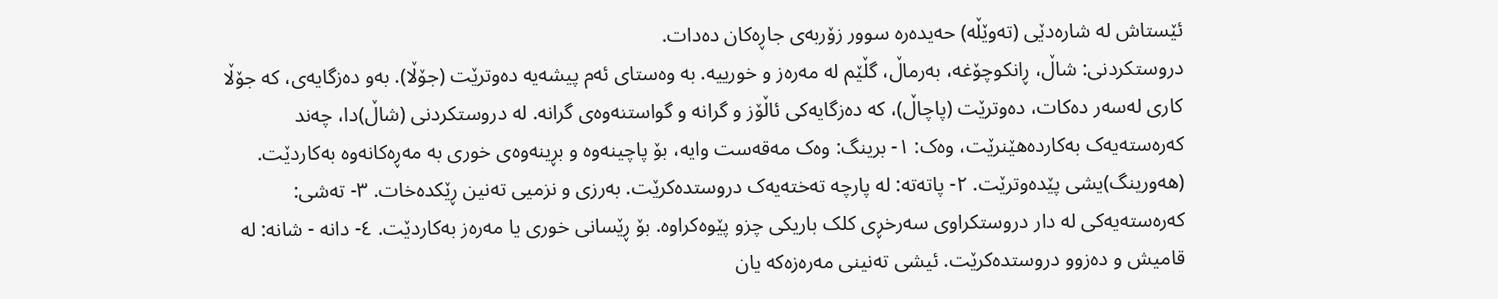ئێستاش لە شارەدێی (تەوێڵە) حەیدەرە سوور زۆربەی جاڕەکان دەدات.
دروستکردنی: شاڵ، ڕانکوچۆغە، بەرماڵ، گڵێم لە مەرەز و خورییە. بە وەستای ئەم پیشەیە دەوترێت (جۆڵا). بەو دەزگایەی، کە جۆڵا کاری لەسەر دەکات، دەوترێت (پاچاڵ)، کە دەزگایەکی ئاڵۆز و گرانە و گواستنەوەی گرانە. لە دروستکردنی (شاڵ)دا، چەند کەرەستەیەک بەکاردەهێنرێت، وەک: ١- برینگ: وەک مەقەست وایە، بۆ پاچینەوە و بڕینەوەی خوری بە مەڕەکانەوە بەکاردێت. (هەورینگ)یشی پێدەوترێت. ٢- پاتەتە: لە پارچە تەختەیەک دروستدەکرێت. بەرزی و نزمیی تەنین ڕێکدەخات. ٣- تەشی: کەرەستەیەکی لە دار دروستکراوی سەرخڕی کلک باریکی چزو پێوەکراوە. بۆ ڕێسانی خوری یا مەرەز بەکاردێت. ٤- دانە - شانە: لە قامیش و دەزوو دروستدەکرێت. ئیشی تەنینی مەرەزەکە یان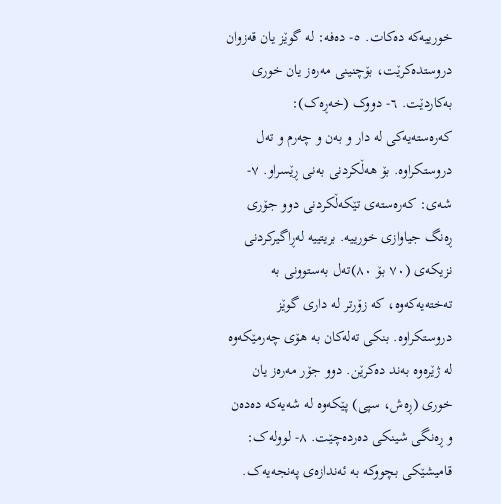خورییەکە دەکات. ٥- دەفە: لە گوێز یان قەزوان دروستدەکرێت، بۆچنینی مەرەز یان خوری بەکاردێت. ٦- دووک (خەڕەک): کەرەستەیەکی لە دار و بەن و چەرم و تەل دروستکراوە. بۆ هەڵکردنی بەنی ڕێسراو. ٧- شەی: کەرەستەی تێکەڵکردنی دوو جۆری ڕەنگ جیاوازی خورییە. بریتییە لەڕاگیرکردنی نزیکەی (٧٠ بۆ ٨٠)تەل بەستوونی بە تەختەیەکەوە، کە زۆرتر لە داری گوێز دروستکراوە. بنکی تەلەکان بە هۆی چەرمێکەوە لە ژێرەوە بەند دەکرێن. دوو جۆر مەرەز یان خوری (ڕەش، سپی) پێکەوە لە شەیەکە دەدەن و ڕەنگی شینکی دەردەچێت. ٨- لوولەک: قامیشێکی بچووکە بە ئەندازەی پەنجەیەک.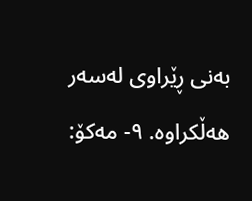بەنی ڕێراوی لەسەر هەڵکراوە. ٩- مەکۆ: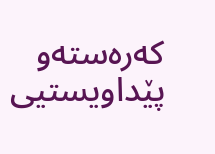کەرەستەو پێداویستیی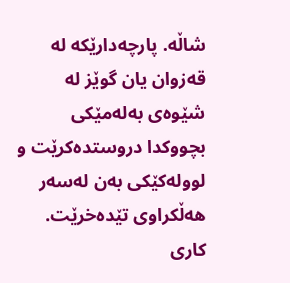شاڵە. پارچەدارێکە لە قەزوان یان گوێز لە شێوەی بەلەمێکی بچووکدا دروستدەکرێت و لوولەکێکی بەن لەسەر هەڵکراوی تێدەخرێت. کاری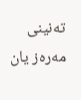تەنینی مەرەز یان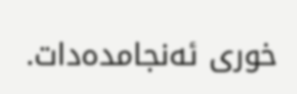خوری ئەنجامدەدات.